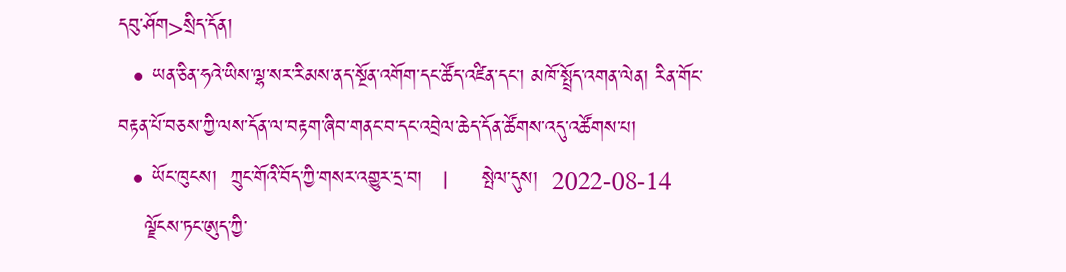དབུ་ཤོག>སྲིད་དོན།
  • ཡན་ཅིན་ཧའེ་ཡིས་ལྷ་སར་རིམས་ནད་སྔོན་འགོག་དང་ཚོད་འཛིན་དང་། མཁོ་སྤྲོད་འགན་ལེན། རིན་གོང་བརྟན་པོ་བཅས་ཀྱི་ལས་དོན་ལ་བརྟག་ཞིབ་གནང་བ་དང་འབྲེལ་ཆེད་དོན་ཚོགས་འདུ་འཚོགས་པ།
  • ཡོང་ཁུངས།  ཀྲུང་གོའི་བོད་ཀྱི་གསར་འགྱུར་དྲ་བ།   |     སྤེལ་དུས།  2022-08-14
    ལྗོངས་ཏང་ཨུད་ཀྱི་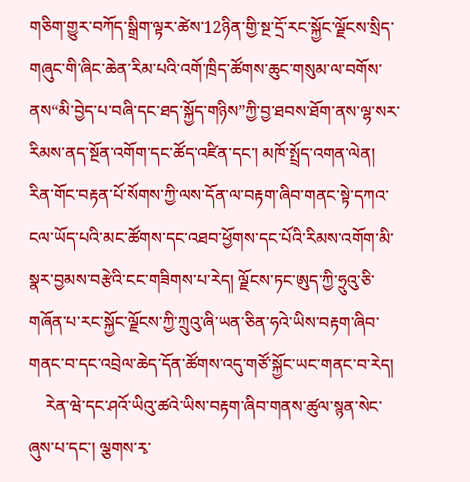གཅིག་གྱུར་བཀོད་སྒྲིག་ལྟར་ཚེས་12ཉིན་གྱི་སྔ་དྲོ་རང་སྐྱོང་ལྗོངས་སྲིད་གཞུང་གི་ཞིང་ཆེན་རིམ་པའི་འགོ་ཁྲིད་ཚོགས་ཆུང་གསུམ་ལ་བགོས་ནས“མི་བྱེད་པ་བཞི་དང་ཐད་སྐྱོད་གཉིས”ཀྱི་བྱ་ཐབས་ཐོག་ནས་ལྷ་སར་རིམས་ནད་སྔོན་འགོག་དང་ཚོད་འཛིན་དང་། མཁོ་སྤྲོད་འགན་ལེན། རིན་གོང་བརྟན་པོ་སོགས་ཀྱི་ལས་དོན་ལ་བརྟག་ཞིབ་གནང་སྟེ་དཀའ་ངལ་ཡོད་པའི་མང་ཚོགས་དང་འཐབ་ཕྱོགས་དང་པོའི་རིམས་འགོག་མི་སྣར་བྱམས་བརྩེའི་ངང་གཟིགས་པ་རེད། ལྗོངས་ཏང་ཨུད་ཀྱི་ཧྲུའུ་ཅི་གཞོན་པ་རང་སྐྱོང་ལྗོངས་ཀྱི་ཀྲུའུ་ཞི་ཡན་ཅིན་ཧའེ་ཡིས་བརྟག་ཞིབ་གནང་བ་དང་འབྲེལ་ཆེད་དོན་ཚོགས་འདུ་གཙོ་སྐྱོང་ཡང་གནང་བ་རེད།
    རེན་ཝེ་དང་ཤའོ་ཡིའུ་ཚའེ་ཡིས་བརྟག་ཞིབ་གནས་ཚུལ་སྙན་སེང་ཞུས་པ་དང་། ལྕགས་རྭ་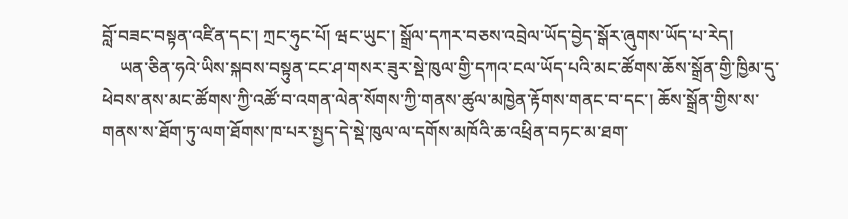བློ་བཟང་བསྟན་འཛིན་དང་། ཀྲང་ཧུང་པོ། ཝང་ཡུང་། སྒྲོལ་དཀར་བཅས་འབྲེལ་ཡོད་བྱེད་སྒོར་ཞུགས་ཡོད་པ་རེད།
    ཡན་ཅིན་ཧའེ་ཡིས་སྐབས་བསྟུན་ངང་ཤ་གསར་ཟུར་སྡེ་ཁུལ་གྱི་དཀའ་ངལ་ཡོད་པའི་མང་ཚོགས་ཆོས་སྒྲོན་གྱི་ཁྱིམ་དུ་ཕེབས་ནས་མང་ཚོགས་ཀྱི་འཚོ་བ་འགན་ལེན་སོགས་ཀྱི་གནས་ཚུལ་མཁྱེན་རྟོགས་གནང་བ་དང་། ཆོས་སྒྲོན་གྱིས་ས་གནས་ས་ཐོག་ཏུ་ལག་ཐོགས་ཁ་པར་སྤྱད་དེ་སྡེ་ཁུལ་ལ་དགོས་མཁོའི་ཆ་འཕྲིན་བཏང་མ་ཐག་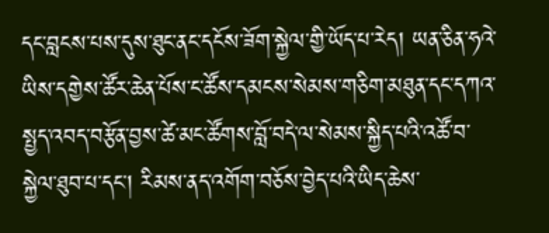དང་བླངས་པས་དུས་ཐུང་ནང་དངོས་ཟོག་སྐྱེལ་གྱི་ཡོད་པ་རེད། ཡན་ཅིན་ཧའེ་ཡིས་དགྱེས་ཚོར་ཆེན་པོས་ང་ཚོས་དམངས་སེམས་གཅིག་མཐུན་དང་དཀའ་སྤྱད་འབད་བརྩོན་བྱས་ཚེ་མང་ཚོགས་བློ་བདེ་ལ་སེམས་སྐྱིད་པའི་འཚོ་བ་སྐྱེལ་ཐུབ་པ་དང་། རིམས་ནད་འགོག་བཅོས་བྱེད་པའི་ཡིད་ཆེས་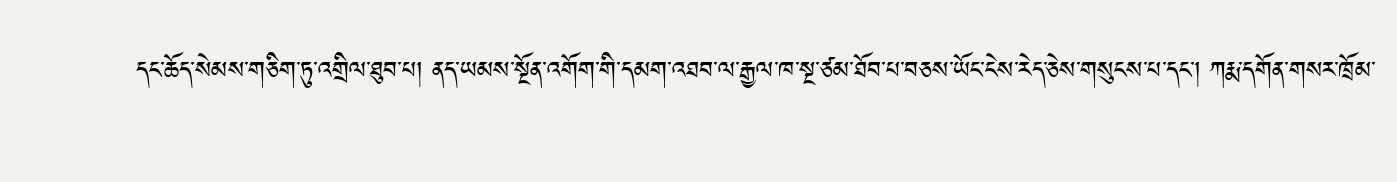དང་ཆོད་སེམས་གཅིག་ཏུ་འགྲིལ་ཐུབ་པ། ནད་ཡམས་སྔོན་འགོག་གི་དམག་འཐབ་ལ་རྒྱལ་ཁ་སྔ་ཙམ་ཐོབ་པ་བཅས་ཡོང་ངེས་རེད་ཅེས་གསུངས་པ་དང་། ཀརྨ་དགོན་གསར་ཁྲོམ་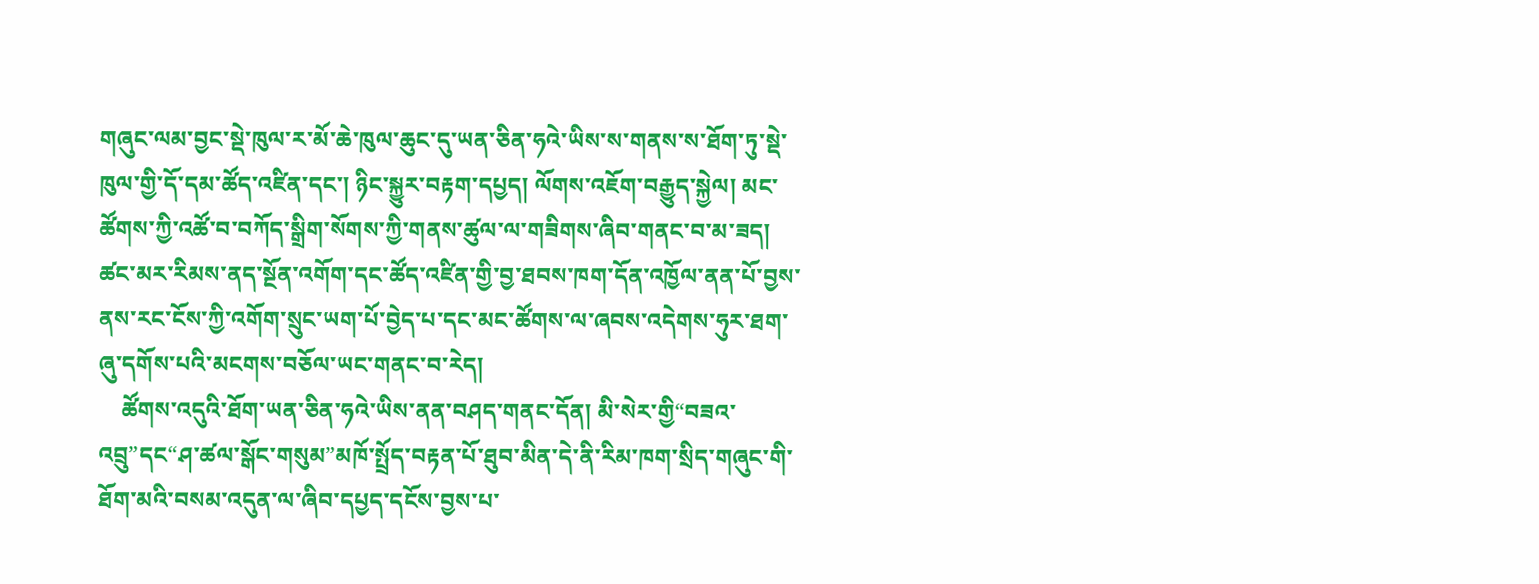གཞུང་ལམ་བྱང་སྡེ་ཁུལ་ར་མོ་ཆེ་ཁུལ་ཆུང་དུ་ཡན་ཅིན་ཧའེ་ཡིས་ས་གནས་ས་ཐོག་ཏུ་སྡེ་ཁུལ་གྱི་དོ་དམ་ཚོད་འཛིན་དང་། ཉིང་སྐྱུར་བརྟག་དཔྱད། ལོགས་འཇོག་བརྒྱུད་སྐྱེལ། མང་ཚོགས་ཀྱི་འཚོ་བ་བཀོད་སྒྲིག་སོགས་ཀྱི་གནས་ཚུལ་ལ་གཟིགས་ཞིབ་གནང་བ་མ་ཟད། ཚང་མར་རིམས་ནད་སྔོན་འགོག་དང་ཚོད་འཛིན་གྱི་བྱ་ཐབས་ཁག་དོན་འཁྱོལ་ནན་པོ་བྱས་ནས་རང་ངོས་ཀྱི་འགོག་སྲུང་ཡག་པོ་བྱེད་པ་དང་མང་ཚོགས་ལ་ཞབས་འདེགས་ཧུར་ཐག་ཞུ་དགོས་པའི་མངགས་བཅོལ་ཡང་གནང་བ་རེད།
    ཚོགས་འདུའི་ཐོག་ཡན་ཅིན་ཧའེ་ཡིས་ནན་བཤད་གནང་དོན། མི་སེར་གྱི“བཟའ་འབྲུ”དང“ཤ་ཚལ་སྒོང་གསུམ”མཁོ་སྤྲོད་བརྟན་པོ་ཐུབ་མིན་དེ་ནི་རིམ་ཁག་སྲིད་གཞུང་གི་ཐོག་མའི་བསམ་འདུན་ལ་ཞིབ་དཔྱད་དངོས་བྱས་པ་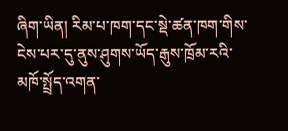ཞིག་ཡིན། རིམ་པ་ཁག་དང་སྡེ་ཚན་ཁག་གིས་ངེས་པར་དུ་ནུས་ཤུགས་ཡོད་རྒུས་ཁྲོམ་རའི་མཁོ་སྤྲོད་འགན་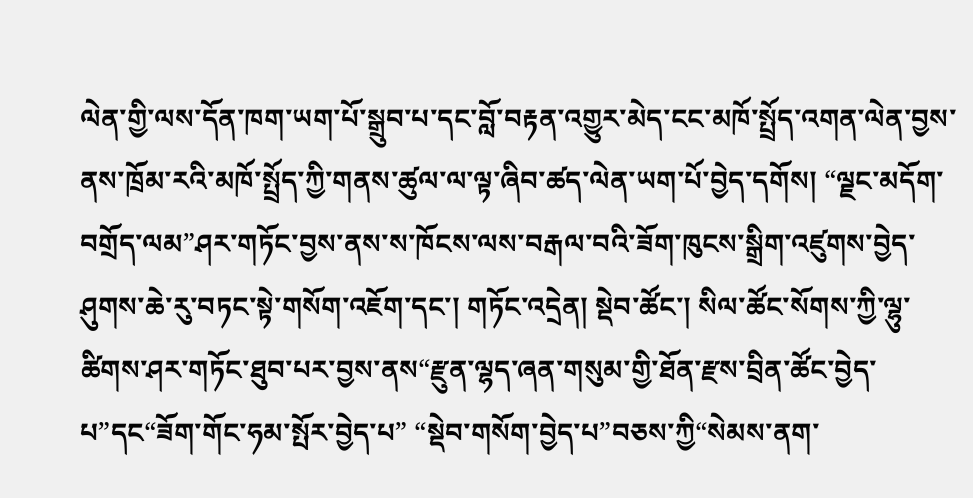ལེན་གྱི་ལས་དོན་ཁག་ཡག་པོ་སྒྲུབ་པ་དང་བློ་བརྟན་འགྱུར་མེད་ངང་མཁོ་སྤྲོད་འགན་ལེན་བྱས་ནས་ཁྲོམ་རའི་མཁོ་སྤྲོད་ཀྱི་གནས་ཚུལ་ལ་ལྟ་ཞིབ་ཚད་ལེན་ཡག་པོ་བྱེད་དགོས། “ལྗང་མདོག་བགྲོད་ལམ”ཤར་གཏོང་བྱས་ནས་ས་ཁོངས་ལས་བརྒལ་བའི་ཟོག་ཁུངས་སྒྲིག་འཛུགས་བྱེད་ཤུགས་ཆེ་རུ་བཏང་སྟེ་གསོག་འཇོག་དང་། གཏོང་འདྲེན། སྡེབ་ཚོང་། སིལ་ཚོང་སོགས་ཀྱི་ལྷུ་ཚིགས་ཤར་གཏོང་ཐུབ་པར་བྱས་ནས“རྫུན་ལྷད་ཞན་གསུམ་གྱི་ཐོན་རྫས་བྲིན་ཚོང་བྱེད་པ”དང“ཟོག་གོང་ཧམ་སྤོར་བྱེད་པ” “སྡེབ་གསོག་བྱེད་པ”བཅས་ཀྱི“སེམས་ནག་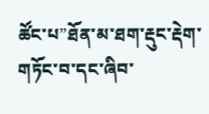ཚོང་པ”ཐོན་མ་ཐག་རྡུང་རྡེག་གཏོང་བ་དང་ཞིབ་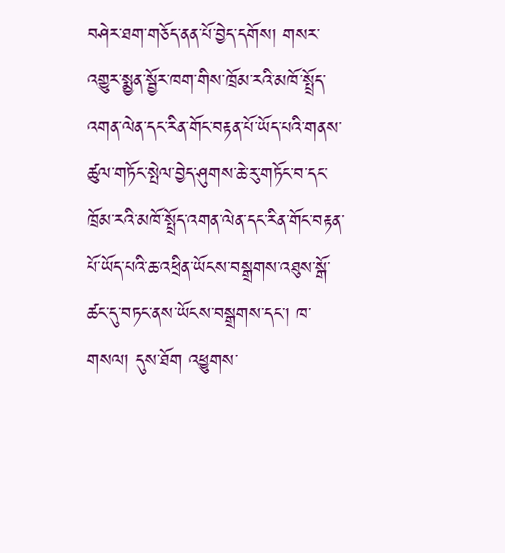བཤེར་ཐག་གཅོད་ནན་པོ་བྱེད་དགོས། གསར་འགྱུར་སྨྱན་སྦྱོར་ཁག་གིས་ཁྲོམ་རའི་མཁོ་སྤྲོད་འགན་ལེན་དང་རིན་གོང་བརྟན་པོ་ཡོད་པའི་གནས་ཚུལ་གཏོང་སྤེལ་བྱེད་ཤུགས་ཆེ་རུ་གཏོང་བ་དང་ཁྲོམ་རའི་མཁོ་སྤྲོད་འགན་ལེན་དང་རིན་གོང་བརྟན་པོ་ཡོད་པའི་ཆ་འཕྲིན་ཡོངས་བསྒྲགས་འཐུས་སྒོ་ཚང་དུ་བཏང་ནས་ཡོངས་བསྒྲགས་དང་། ཁ་གསལ། དུས་ཐོག འཕྱུགས་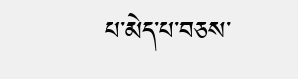པ་མེད་པ་བཅས་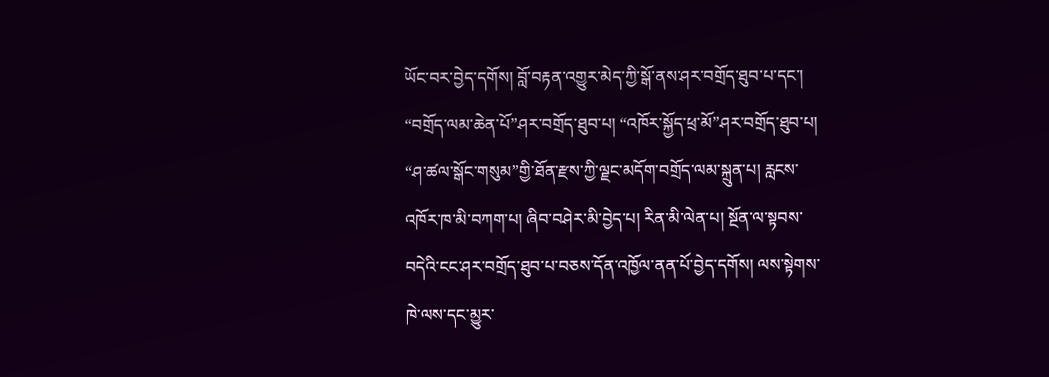ཡོང་བར་བྱེད་དགོས། བློ་བརྟན་འགྱུར་མེད་ཀྱི་སྒོ་ནས་ཤར་བགྲོད་ཐུབ་པ་དང་། “བགྲོད་ལམ་ཆེན་པོ”ཤར་བགྲོད་ཐུབ་པ། “འཁོར་སྐྱོད་ཕྲ་མོ”ཤར་བགྲོད་ཐུབ་པ། “ཤ་ཚལ་སྒོང་གསུམ”གྱི་ཐོན་རྫས་ཀྱི་ལྗང་མདོག་བགྲོད་ལམ་སྐྲུན་པ། རླངས་འཁོར་ཁ་མི་བཀག་པ། ཞིབ་བཤེར་མི་བྱེད་པ། རིན་མི་ལེན་པ། སྔོན་ལ་སྟབས་བདེའི་ངང་ཤར་བགྲོད་ཐུབ་པ་བཅས་དོན་འཁྱོལ་ནན་པོ་བྱེད་དགོས། ལས་སྟེགས་ཁེ་ལས་དང་མྱུར་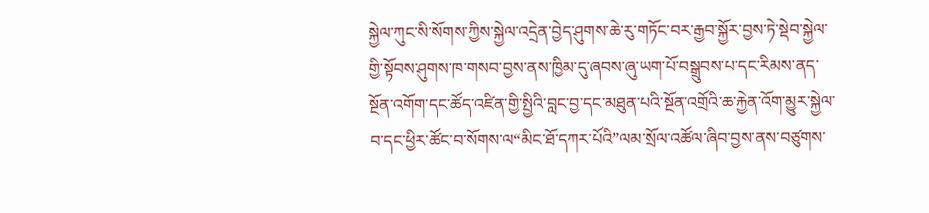སྐྱེལ་ཀུང་སི་སོགས་ཀྱིས་སྐྱེལ་འདྲེན་བྱེད་ཤུགས་ཆེ་རུ་གཏོང་བར་རྒྱབ་སྐྱོར་བྱས་ཏེ་སྡེབ་སྐྱེལ་གྱི་སྟོབས་ཤུགས་ཁ་གསབ་བྱས་ནས་ཁྱིམ་དུ་ཞབས་ཞུ་ཡག་པོ་བསྒྲུབས་པ་དང་རིམས་ནད་སྔོན་འགོག་དང་ཚོད་འཛིན་གྱི་སྤྱིའི་བླང་བྱ་དང་མཐུན་པའི་སྔོན་འགྲོའི་ཆ་རྐྱེན་འོག་མྱུར་སྐྱེལ་བ་དང་ཕྱིར་ཚོང་བ་སོགས་ལ“མིང་ཐོ་དཀར་པོའི”ལམ་སྲོལ་འཚོལ་ཞིབ་བྱས་ནས་བཙུགས་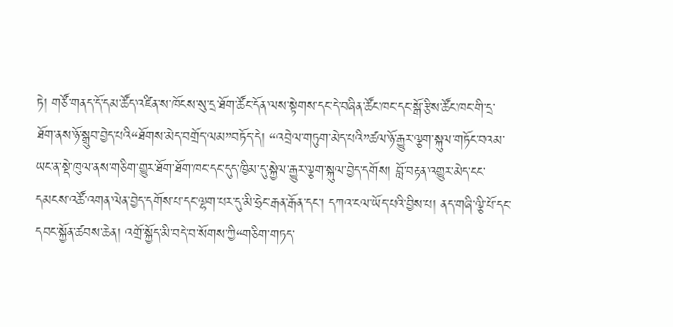ཏེ། གཙོ་གནད་དོ་དམ་ཚོད་འཛིན་ས་ཁོངས་སུ་དྲ་ཐོག་ཚོང་དོན་ལས་སྟེགས་དང་དེ་བཞིན་ཚོང་ཁང་དང་སྒོ་རྩིས་ཚོང་ཁང་གི་དྲ་ཐོག་ནས་ཉོ་སྒྲུབ་བྱེད་པའི“ཐོགས་མེད་བགྲོད་ལམ”བཏོད་དེ། “འབྲེལ་གཏུག་མེད་པའི”ཚལ་ཉོ་རྒྱུར་ལྕག་སྐུལ་གཏོང་བའམ་ཡང་ན་སྡེ་ཁུལ་ནས་གཅིག་གྱུར་ཐོག་ཐོག་ཁང་དང་དུད་ཁྱིམ་དུ་སྐྱེལ་རྒྱུར་ལྕག་སྐུལ་བྱེད་དགོས། བློ་བརྟན་འགྱུར་མེད་ངང་དམངས་འཚོ་འགན་ལེན་བྱེད་དགོས་པ་དང་ལྷག་པར་དུ་མི་ཧྲེང་རྒན་རྒོན་དང་། དཀའ་ངལ་ཡོད་པའི་བྱིས་པ། ནད་གཞི་ལྕི་པོ་དང་དབང་སྐྱོན་ཚབས་ཆེན། འགྲོ་སྐྱོད་མི་བདེ་བ་སོགས་ཀྱི“གཅིག་གཏད་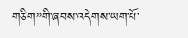གཅིག”གི་ཞབས་འདེགས་ཡག་པོ་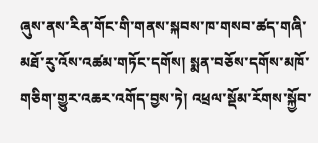ཞུས་ནས་རིན་གོང་གི་གནས་སྐབས་ཁ་གསབ་ཚད་གཞི་མཐོ་རུ་འོས་འཚམ་གཏོང་དགོས། སྨན་བཅོས་དགོས་མཁོ་གཅིག་གྱུར་འཆར་འགོད་བྱས་ཏེ། འཕྲལ་སྡོམ་རོགས་སྐྱོབ་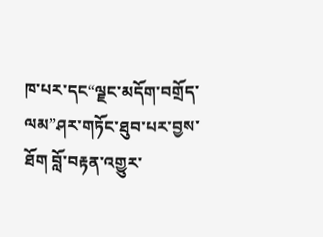ཁ་པར་དང“ལྗང་མདོག་བགྲོད་ལམ”ཤར་གཏོང་ཐུབ་པར་བྱས་ཐོག བློ་བརྟན་འགྱུར་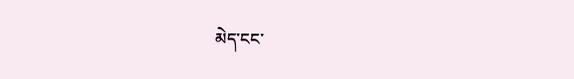མེད་ངང་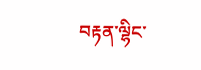བརྟན་ལྷིང་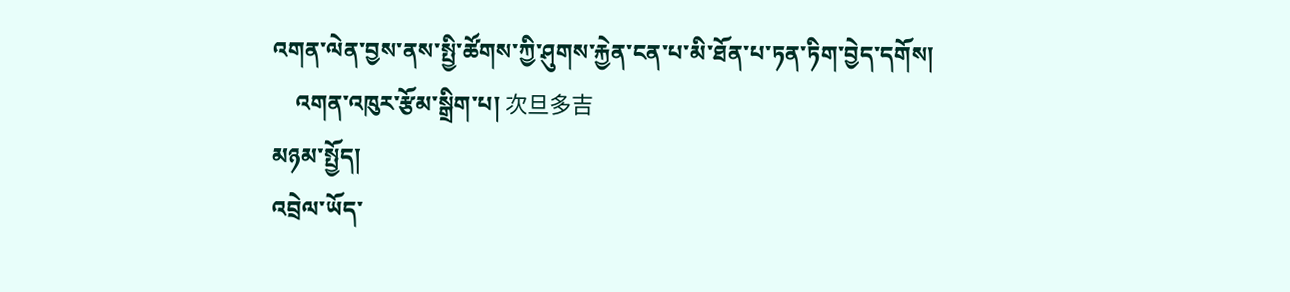འགན་ལེན་བྱས་ནས་སྤྱི་ཚོགས་ཀྱི་ཤུགས་རྐྱེན་ངན་པ་མི་ཐོན་པ་ཏན་ཏིག་བྱེད་དགོས།
    འགན་འཁུར་རྩོམ་སྒྲིག་པ། 次旦多吉
མཉམ་སྤྱོད།
འབྲེལ་ཡོད་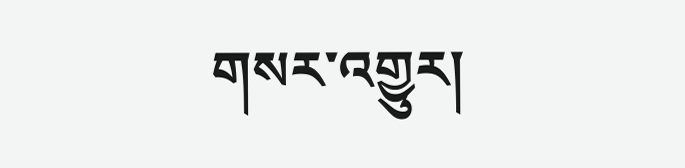གསར་འགྱུར།